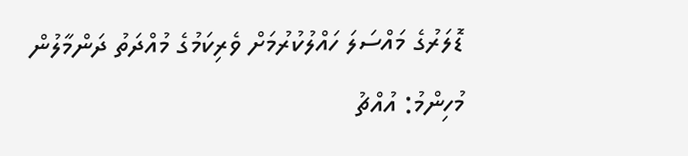ޑޮލަރުގެ މައްސަލަ ހައްލުކުރުމަށް ވެރިކަމުގެ މުއްދަތު ދަންމާލުން މުހިންމު: އުއްޗު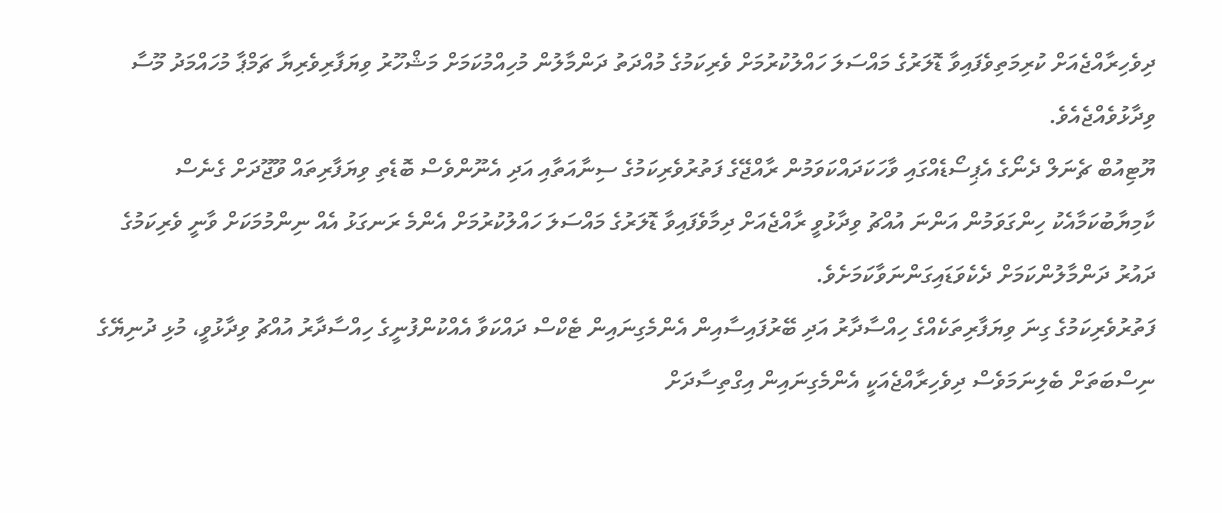ދިވެހިރާއްޖެއަށް ކުރިމަތިވެފައިވާ ޑޮލަރުގެ މައްސަލަ ހައްލުކުރުމަށް ވެރިކަމުގެ މުއްދަތު ދަންމާލުން މުހިއްމުކަމަށް މަޝްހޫރު ވިޔަފާރިވެރިޔާ ޗަމްޕާ މުހައްމަދު މޫސާ ވިދާޅުވެއްޖެއެވެ.
ޔޫޓިއުބް ޗެނަލް ދެނޯގެ އެޕިސޯޑެއްގައި ވާހަކަދައްކަވަމުން ރާއްޖޭގެ ފަތުރުވެރިކަމުގެ ސިނާއަތާއި އަދި އެނޫންވެސް ބޮޑެތި ވިޔަފާރިތައް ވޫޖޫދަށް ގެނެސް ކާމިޔާބުކަމާއެކު ހިންގަވަމުން އަންނަ އުއްޗު ވިދާޅުވީ ރާއްޖެއަށް ދިމާވެފައިވާ ޑޮލަރުގެ މައްސަލަ ހައްލުކުރުމަށް އެންމެ ރަނގަޅު އެއް ނިންމުމަކަށް ވާނީ ވެރިކަމުގެ ދައުރު ދަންމާލުންކަމަށް ދެކެވަޑައިގަންނަވާކަމަށެވެ.
ފަތުރުވެރިކަމުގެ ގިނަ ވިޔަފާރިތަކެއްގެ ހިއްސާދާރު އަދި ބޭރުފައިސާއިން އެންމެގިނައިން ޓެކްސް ދައްކަވާ އެއްކުންފުނީގެ ހިއްސާދާރު އުއްޗު ވިދާޅުވީ، މުޅި ދުނިޔޭގެ ނިސްބަތަށް ބެލިނަމަވެސް ދިވެހިރާއްޖެއަކީ އެންމެގިނައިން އިގްތިސާދަށް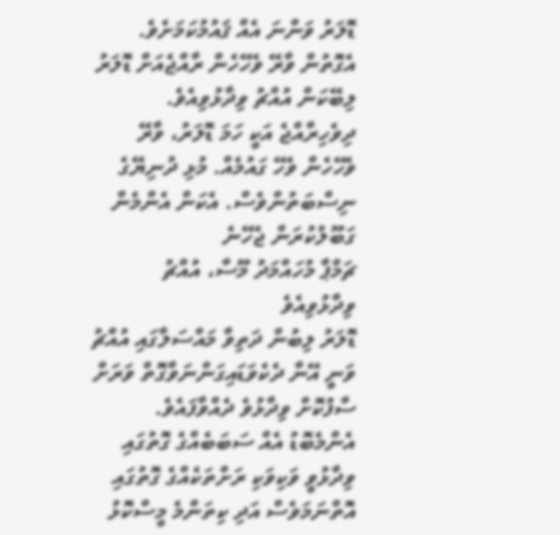ޑޮލަރު ވަންނަ އެއް ޤައުމުކަމަށެވެ. އެގޮތުން ވާރޭ ވެހޭހެން ރާއްޖެއަށް ޑޮލަރު ލިބޭކަން އުއްޗު ވިދާޅުވިއެވެ.
ދިވެހިރާއްޖެ އަކީ ހަމަ ޑޮލަރު، ވާރޭ ވެހޭހެން ވެހޭ ގައުމެއް. މުޅި ދުނިޔޭގެ ނިސްބަތުންވެސް. އެކަން އެންމެން ގަބޫލުކުރަން ޖެހޭނެ
ޗަމްޕާ މުހައްމަދު މޫސާ، އުއްޗު ވިދާޅުވިއެވެ
ޑޮލަރު ލިބުން ދަތިވާ މައްސަލާގައި އުއްޗު ވަނީ އޭނާ ދެކެވަޑައިގަންނަވާގޮތް ވަރަށް ސާފުކޮށް ވިދާޅުވެ ދެއްވާފައެވެ. އެންމެބޮޑު އެއް ސަބަބެއްގެ ގޮތުގައި ވިދާޅުވީ ވަކިވަކި ރަށްތަކެއްގެ ގޮތުގައި އޮތްނަމަވެސް އަދި ކިތަންމެ މީސްކޮޅު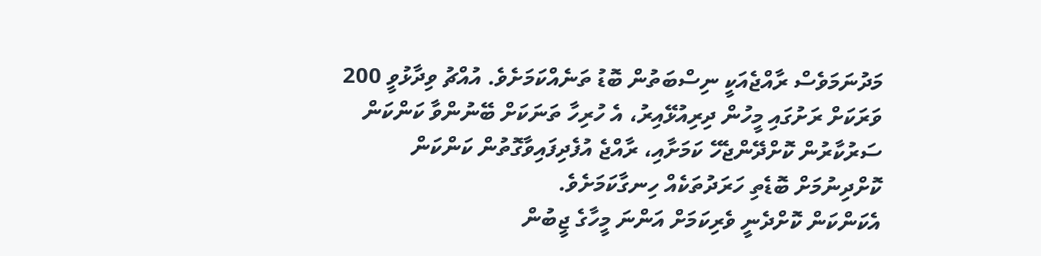މަދުނަމަވެސް ރާއްޖެއަކީ ނިސްބަތުން ބޮޑު ތަނެއްކަމަށެވެ. އުއްޗު ވިދާޅުވީ 200 ވަރަކަށް ރަށުގައި މީހުން ދިރިއުޅޭއިރު، އެ ހުރިހާ ތަނަކަށް ބޭނުންވާ ކަންކަން ސަރުކާރުން ކޮށްދޭންޖެހޭ ކަމަށާއި، ރާއްޖެ އުފެދިފައިވާގޮތުން ކަންކަން ކޮށްދިނުމަށް ބޮޑެތި ހަރަދުތަކެއް ހިނގާކަމަށެވެ.
އެކަންކަން ކޮށްދެނީ ވެރިކަމަށް އަންނަ މީހާގެ ޖީބުން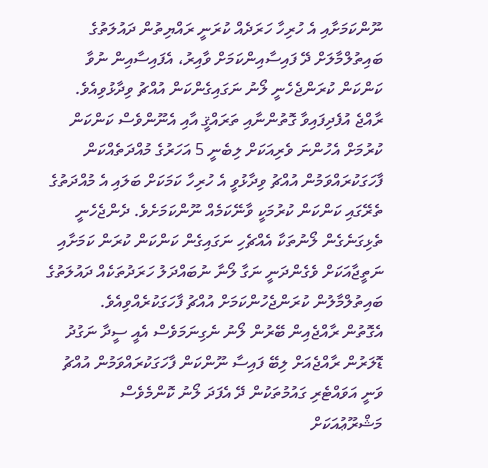ނޫންކަމަށާއި އެ ހުރިހާ ހަރަދެއް ކުރަނީ ރައްޔިތުން ދައުލަތުގެ ބައިތުލްމާލަށް ދޭ ފައިސާއިންކަމަށް ވާއިރު، އެފައިސާއިން ނުވާ ކަންކަން ކުރަންޖެހެނީ ލޯނު ނަގައިގެންކަން އުއްޗު ވިދާޅުވިއެވެ.
ރާއްޖެ އުފެދިފައިވާ ގޮތުންނާއި ތަރައްޤީ އާއި އެނޫންވެސް ކަންކަން ކުރުމަށް އެހުންނަ ވެރިއަކަށް ލިބެނީ 5 އަހަރުގެ މުއްދަތެއްކަން ފާހަގަކުރައްވަމުން އުއްޗު ވިދާޅުވީ އެ ހުރިހާ ކަމަކަށް ބަލައި އެ މުއްދަތުގެ ތެރޭގައި ކަންކަން ކުރުމަކީ ވާނޭކަމެއް ނޫންކަމަށެވެ. ދެންޖެހެނީ ތެޅިގަނެގެން ލޯނުތަކާ އެއްޗެހި ނަގައިގެން ކަންކަން ކުރަން ކަމަށާއި ނަތީޖާއަކަށް ވެގެންދަނީ ނަގާ ލޯނާ ނުބައްދަލު ހަރަދުތަކެއް ދައުލަތުގެ ބައިތުލްމާލުން ކުރަންޖެހުންކަމަށް އުއްޗު ފާހަގަކުރެއްވިއެވެ.
އެގޮތުން ރާއްޖެއިން ބޭރުން ލޯނު ނެގިނަމަވެސް އެއީ ސީދާ ނަގުދު ޑޮލަރުން ރާއްޖެއަށް ލިބޭ ފައިސާ ނޫންކަން ފާހަގަކުރައްވަމުން އުއްޗު ވަނީ އަވައްޓެރި ގައުމުތަކުން ދޭ އެފަދަ ލޯނު ކޮންމެވެސް މަޝްރޫޢުއަކަށް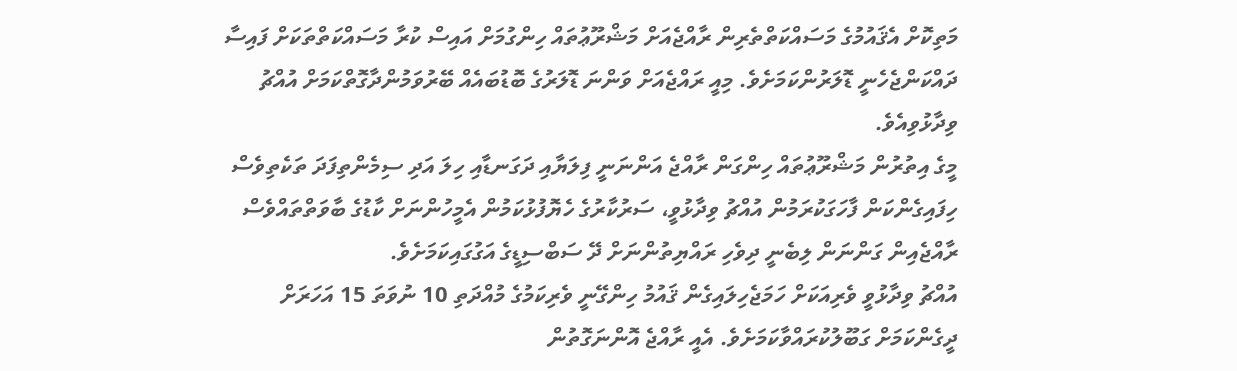މަތިކޮށް އެޤައުމުގެ މަސައްކަތްތެރިން ރާއްޖެއަށް މަޝްރޫޢުތައް ހިންގުމަށް އައިސް ކުރާ މަސައްކަތްތަކަށް ފައިސާ ދައްކަންޖެހެނީ ޑޮލަރުންކަމަށެވެ. މިއީ ރައްޖެއަށް ވަންނަ ޑޮލަރުގެ ބޮޑުބައެއް ބޭރުވަމުންދާގޮތްކަމަށް އުއްޗު ވިދާޅުވިއެވެ.
މީގެ އިތުރުން މަޝްރޫޢުތައް ހިންގަން ރާއްޖެ އަންނަނީ ފިލަޔާއި ދަގަނޑާއި ހިލަ އަދި ސިމެންތިފަދަ ތަކެތިވެސް ހިފައިގެންކަން ފާހަގަކުރަމުން އުއްޗު ވިދާޅުވީ، ސަރުކާރުގެ ހެޔޮފުޅުކަމުން އެމީހުންނަށް ކާޑުގެ ބާވަތްތައްވެސް ރާއްޖެއިން ގަންނަން ލިބެނީ ދިވެހި ރައްޔިތުންނަށް ދޭ ސަބްސިޑީގެ އަގުގައިކަމަށެވެ.
އުއްޗު ވިދާޅުވީ ވެރިއަކަށް ހަމަޖެހިލައިގެން ޤައުމު ހިންގޭނީ ވެރިކަމުގެ މުއްދަތި 10 ނުވަތަ 15 އަހަރަށް ދީގެންކަމަށް ގަބޫލުކުރައްވާކަމަށެވެ. އެއީ ރާއްޖެ އޮންނަގޮތުން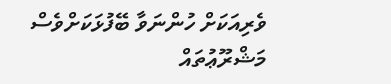ވެރިއަކަށް ހުންނަވާ ބޭފުޅަކަށްވެސް މަޝްރޫޢުތައް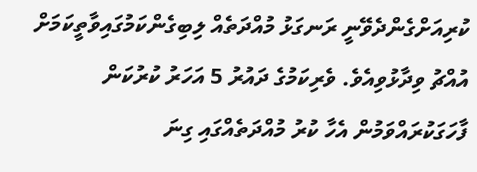ކުރިއަށްގެންދެވޭނީ ރަނގަޅު މުއްދަތެއް ލިބިގެންކަމުގައިވާތީކަމަށް އުއްޗު ވިދާޅުވިއެވެ. ވެރިކަމުގެ ދައުރު 5 އަހަރު ކުރުކަން ފާހަގަކުރައްވަމުން އެހާ ކުރު މުއްދަތެއްގައި ގިނަ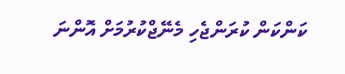ކަންކަން ކުރަންޖެހި މެނޭޖްކުރުމަށް އޮންނަ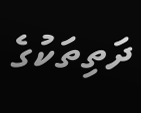ދަތިތަކުގެ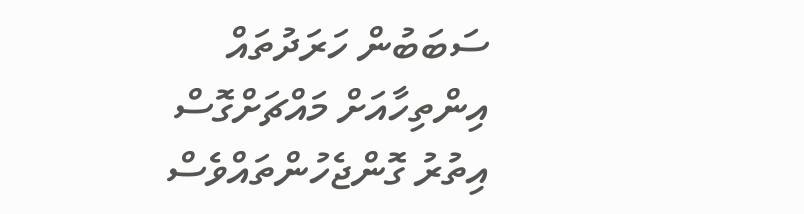ސަބަބުން ހަރަދުތައް އިންތިހާއަށް މައްޗަށްގޮސް އިތުރު ގޮންޖެހުންތައްވެސް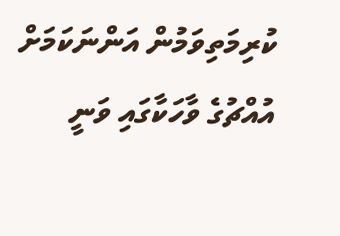ކުރިމަތިވަމުން އަންނަކަމަށް އުއްޗުގެ ވާހަކާގައި ވަނީ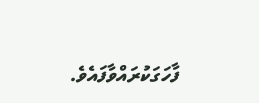ފާހަގަކުރައްވާފައެވެ.